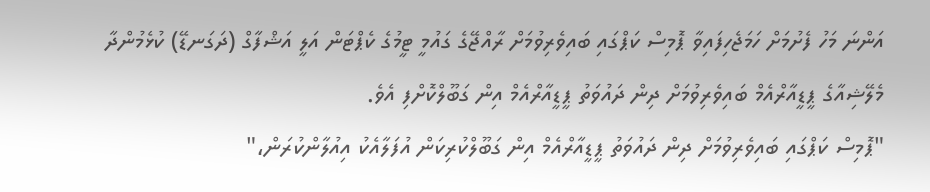އަންނަ މަހު ފެށުމަށް ހަމަޖެހިފައިވާ ޕޮމިސް ކަޕްގައި ބައިވެރިވުމަށް ރާއްޖޭގެ ގައުމީ ޓީމުގެ ކެޕްޓަން އަލީ އަޝްފާގް (ދަގަނޑޭ) ކުޅެމުންދާ މެލޭޝިއާގެ ޕީޑީއާރްއެމް ބައިވެރިވުމަށް ދިން ދައުވަތު ޕީޑީއާރްއެމް އިން ގަބޫލްކޮށްފި އެވެ.
"ޕޮމިސް ކަޕްގައި ބައިވެރިވުމަށް ދިން ދައުވަތު ޕީޑީއާރްއެމް އިން ގަބޫލްކުރިކަން އުފަލާއެކު އިއުލާންކުރަން،"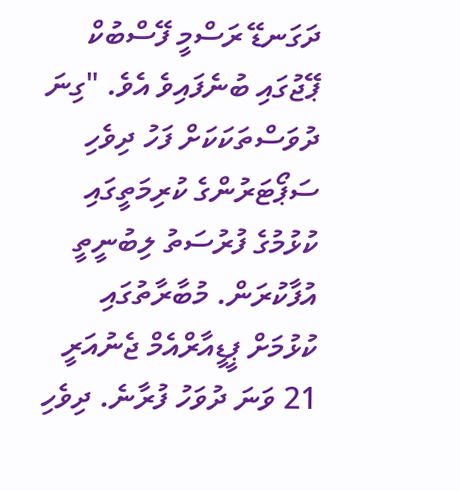ދަގަނޑޭ ރަސްމީ ފޭސްބުކް ޕޭޖުގައި ބުނެފައިވެ އެވެ. "ގިނަ ދުވަސްތަކަކަށް ފަހު ދިވެހި ސަޕޯޓަރުންގެ ކުރިމަތީގައި ކުޅުމުގެ ފުރުސަތު ލިބުނީތީ އުފާކުރަން. މުބާރާތުގައި ކުޅުމަށް ޕީޑީއާރްއެމް ޖެނުއަރީ 21 ވަނަ ދުވަހު ފުރާނެ. ދިވެހި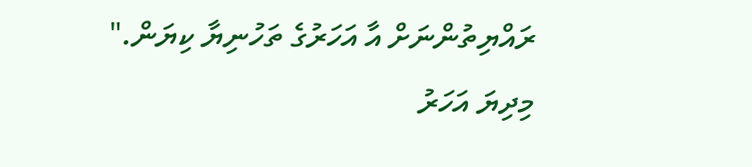ރައްޔިތުންނަށް އާ އަހަރުގެ ތަހުނިޔާ ކިޔަން."
މިދިޔަ އަހަރު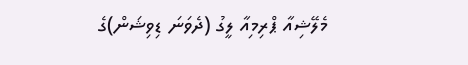މެލޭޝިއާ ޕްރިމިއާ ލީގު (ދެވަނަ ޑިވިޝަން)ގެ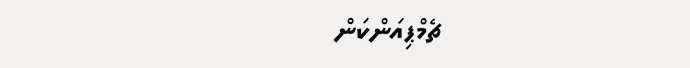ޗެމްޕިއަންކަން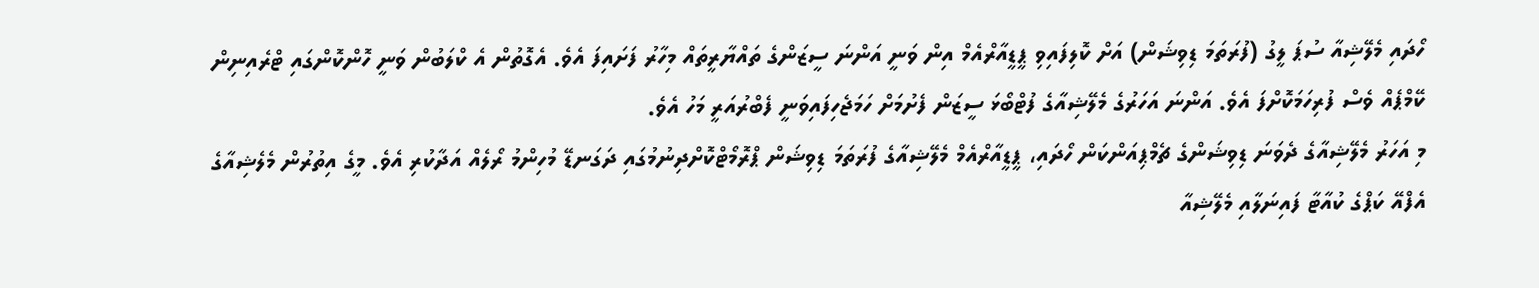ހޯދައި މެލޭޝިއާ ސުޕަ ލީގު (ފުރަތަމަ ޑިވިޝަން) އަށް ކޮލިފައިވި ޕީޑީއާރްއެމް އިން ވަނީ އަންނަ ސީޒަންގެ ތައްޔާރީތައް މިހާރު ފަށައިފަ އެވެ. އެގޮތުން އެ ކްލަބުން ވަނީ ހޮންކޮންގައި ޓްރެއިނިން ކޭމްޕެއް ވެސް ފުރިހަމަކޮށްފަ އެވެ. އަންނަ އަހަރުގެ މެލޭޝިއާގެ ފުޓްބޯޅަ ސީޒަން ފެށުމަށް ހަމަޖެހިފައިވަނީ ފެބްރުއަރީ މަހު އެވެ.
މި އަހަރު މެލޭޝިއާގެ ދެވަނަ ޑިވިޝަންގެ ޗެމްޕިއަންކަން ހޯދައި، ޕީޑީއާރްއެމް މެލޭޝިއާގެ ފުރަތަމަ ޑިވިޝަން ޕްރޮމޯޓްކޮށްދިނުމުގައި ދަގަނޑޭ މުހިންމު ރޯލެއް އަދާކުރި އެވެ. މީގެ އިތުރުން މެލެޝިއާގެ އެފްއޭ ކަޕްގެ ކުއާޓާ ފައިނަލާއި މެލޭޝިއާ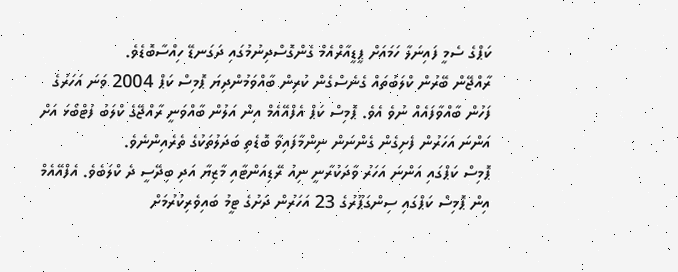ކަޕްގެ ސެމީ ފައިނަލާ ހަމައަށް ޕީޑީއާރްއެމް ގެންގޮސްދިނުމުގައި ދަގަނޑޭ ހިއްސާބޮޑެވެ.
ރާއްޖޭން ބޭރުން ކްލަބުތައް ގެނެސްގެން ކުރިން ބާއްވަމުންދިޔަ ޕޮމިސް ކަޕް 2004 ވަނަ އަހަރުގެ ފަހުން ބާއްވާފައެއް ނުވެ އެވެ. ޕޮމިސް ކަޕް އެފްއޭއެމް އިން އަލުން ބާއްވަނީ ރާއްޖޭގެ ކްލަބު ފުޓްބޯޅަ އަށް އަންނަ އަހަރުން ފެށިގެން ގެންނަން ނިންމާފައިވާ ބޮޑެތި ބަދަލުތަކުގެ ތެރެއިންނެވެ.
ޕޮމިސް ކަޕްގައި އަންނަ އަހަރު ވާދަކުރާނީ ނިއު ރޭޑިއަންޓާއި މާޒިޔާ އަދި ބިދޭސީ ދެ ކްލަބެވެ. އެފްއޭއެމް އިން ޕޮމިސް ކަޕްގައި ސިންގަޕޫރުގެ 23 އަހަރުން ދަށުގެ ޓީމު ބައިވެރިކުރުމަށް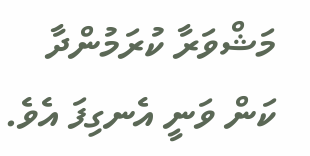މަޝްވަރާ ކުރަމުންދާ ކަން ވަނީ އެނގިފަ އެވެ.